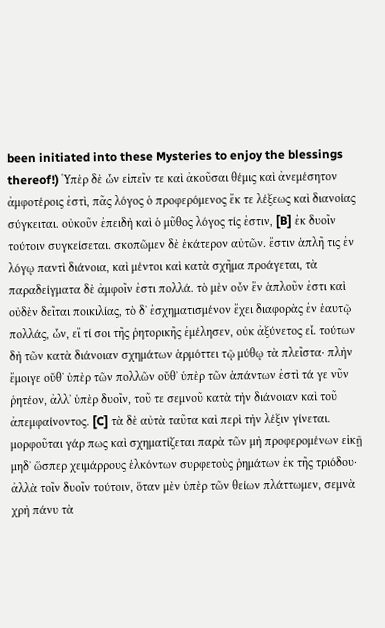been initiated into these Mysteries to enjoy the blessings thereof!) Ὑπὲρ δὲ ὧν εἰπεῖν τε καὶ ἀκοῦσαι θέμις καὶ ἀνεμέσητον ἀμφοτέροις ἐστὶ, πᾶς λόγος ὁ προφερόμενος ἔκ τε λέξεως καὶ διανοίας σύγκειται. οὐκοῦν ἐπειδὴ καὶ ὁ μῦθος λόγος τίς ἐστιν, [B] ἐκ δυοῖν τούτοιν συγκείσεται. σκοπῶμεν δὲ ἑκάτερον αὐτῶν. ἔστιν ἁπλῆ τις ἐν λόγῳ παντὶ διάνοια, καὶ μέντοι καὶ κατὰ σχῆμα προάγεται, τὰ παραδείγματα δὲ ἀμφοῖν ἐστι πολλά. τὸ μὲν οὖν ἓν ἁπλοῦν ἐστι καὶ οὐδὲν δεῖται ποικιλίας, τὸ δ᾽ ἐσχηματισμένον ἔχει διαφορὰς ἐν ἑαυτῷ πολλάς, ὧν, εἴ τί σοι τῆς ῥητορικῆς ἐμέλησεν, οὐκ ἀξύνετος εἶ. τούτων δὴ τῶν κατὰ διάνοιαν σχημάτων ἁρμόττει τῷ μύθῳ τὰ πλεῖστα· πλὴν ἔμοιγε οὔθ᾽ ὑπὲρ τῶν πολλῶν οὔθ᾽ ὑπὲρ τῶν ἁπάντων ἐστὶ τά γε νῦν ῥητέον, ἀλλ᾽ ὑπὲρ δυοῖν, τοῦ τε σεμνοῦ κατὰ τὴν διάνοιαν καὶ τοῦ ἀπεμφαίνοντος. [C] τὰ δὲ αὐτὰ ταῦτα καὶ περὶ τὴν λέξιν γίνεται. μορφοῦται γάρ πως καὶ σχηματίζεται παρὰ τῶν μὴ προφερομένων εἰκῇ μηδ᾽ ὥσπερ χειμάρρους ἑλκόντων συρφετοὺς ῥημάτων ἐκ τῆς τριόδου· ἀλλὰ τοῖν δυοῖν τούτοιν, ὅταν μὲν ὑπὲρ τῶν θείων πλάττωμεν, σεμνὰ χρὴ πάνυ τὰ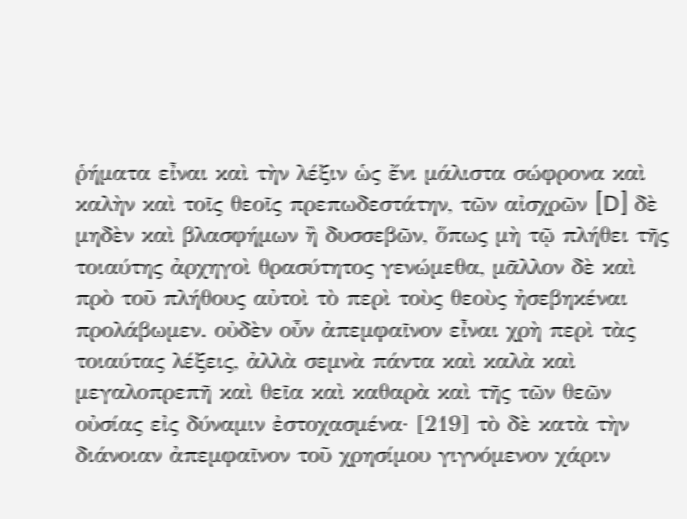ῥήματα εἶναι καὶ τὴν λέξιν ὡς ἔνι μάλιστα σώφρονα καὶ καλὴν καὶ τοῖς θεοῖς πρεπωδεστάτην, τῶν αἰσχρῶν [D] δὲ μηδὲν καὶ βλασφήμων ἢ δυσσεβῶν, ὅπως μὴ τῷ πλήθει τῆς τοιαύτης ἀρχηγοὶ θρασύτητος γενώμεθα, μᾶλλον δὲ καὶ πρὸ τοῦ πλήθους αὐτοὶ τὸ περὶ τοὺς θεοὺς ἠσεβηκέναι προλάβωμεν. οὐδὲν οὖν ἀπεμφαῖνον εἶναι χρὴ περὶ τὰς τοιαύτας λέξεις, ἀλλὰ σεμνὰ πάντα καὶ καλὰ καὶ μεγαλοπρεπῆ καὶ θεῖα καὶ καθαρὰ καὶ τῆς τῶν θεῶν οὐσίας εἰς δύναμιν ἐστοχασμένα· [219] τὸ δὲ κατὰ τὴν διάνοιαν ἀπεμφαῖνον τοῦ χρησίμου γιγνόμενον χάριν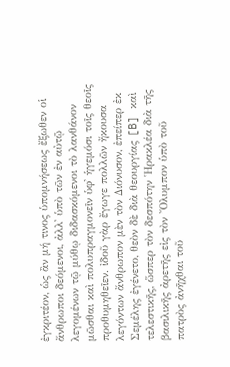ἐγκριτέον, ὡς ἂν μή τινος ὑπομνήσεως ἔξωθεν οἱ ἄνθρωποι δεόμενοι, ἀλλ᾽ ὑπὸ τῶν ἐν αὐτῷ λεγομένων τῷ μύθῳ διδασκόμενοι τὸ λανθάνον μῶσθαι καὶ πολυπραγμονεῖν ὑφ᾽ ἡγεμόσι τοῖς θεοῖς προθυμηθεῖεν. ἰδοῦ γὰρ ἔγωγε πολλῶν ἤκουσα λεγόντων ἄνθρωπον μὲν τὸν Διόνυσον, ἐπείπερ ἐκ Σεμέλης ἐγένετο, θεὸν δὲ διὰ θεουργίας [B] καὶ τελεστικῆς, ὥσπερ τὸν δεσπότην Ἡρακλέα διὰ τῆς βασιλικῆς ἀρετῆς εἰς τὸν Ὄλυμπον ὑπὸ τοῦ πατρὸς ἀνῆχθαι τοῦ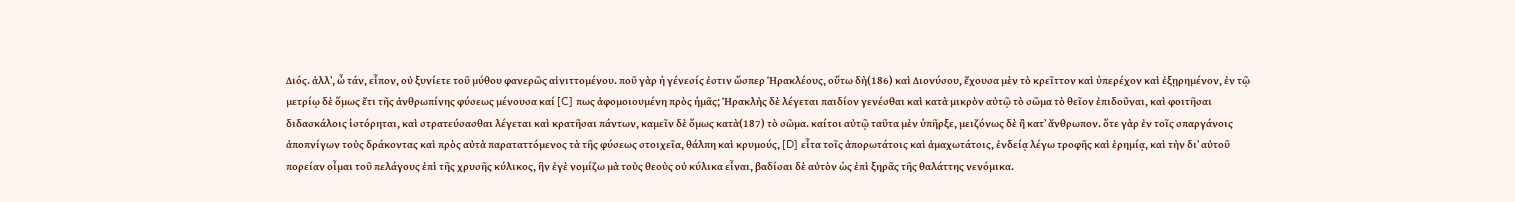Διός. ἀλλ᾽, ὦ τάν, εἶπον, οὐ ξυνίετε τοῦ μύθου φανερῶς αἰνιττομένου. ποῦ γὰρ ἡ γένεσίς ἐστιν ὥσπερ Ἡρακλέους, οὕτω δὴ(186) καὶ Διονύσου, ἔχουσα μὲν τὸ κρεῖττον καὶ ὑπερέχον καὶ ἐξῃρημένον, ἐν τῷ μετρίῳ δὲ ὅμως ἔτι τῆς ἀνθρωπίνης φύσεως μένουσα καί [C] πως ἀφομοιουμένη πρὸς ἡμᾶς; Ἡρακλὴς δὲ λέγεται παιδίον γενέσθαι καὶ κατὰ μικρὸν αὐτῷ τὸ σῶμα τὸ θεῖον ἐπιδοῦναι, καὶ φοιτῆσαι διδασκάλοις ἱστόρηται, καὶ στρατεύσασθαι λέγεται καὶ κρατῆσαι πάντων, καμεῖν δὲ ὅμως κατὰ(187) τὸ σῶμα. καίτοι αὐτῷ ταῦτα μὲν ὑπῆρξε, μειζόνως δὲ ἢ κατ᾽ ἄνθρωπον. ὅτε γὰρ ἐν τοῖς σπαργάνοις ἀποπνίγων τοὺς δράκοντας καὶ πρὸς αὐτὰ παραταττόμενος τὰ τῆς φύσεως στοιχεῖα, θάλπη καὶ κρυμούς, [D] εἶτα τοῖς ἀπορωτάτοις καὶ ἀμαχωτάτοις, ἐνδείᾳ λέγω τροφῆς καὶ ἐρημίᾳ, καὶ τὴν δι᾽ αὐτοῦ πορείαν οἶμαι τοῦ πελάγους ἐπὶ τῆς χρυσῆς κύλικος, ἣν ἐγὲ νομίζω μὰ τοὺς θεοὺς οὐ κύλικα εἶναι, βαδίσαι δὲ αὐτὸν ὡς ἐπὶ ξηρᾶς τῆς θαλάττης νενόμικα.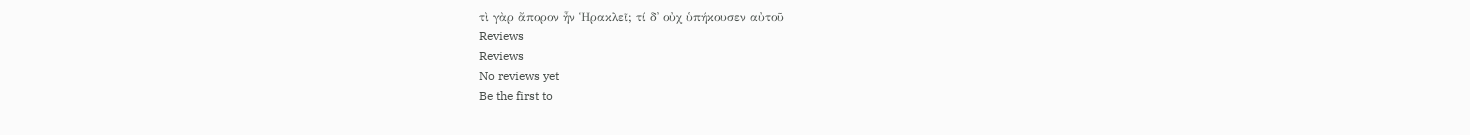τὶ γὰρ ἄπορον ἦν Ἡρακλεῖ; τί δ᾽ οὐχ ὑπήκουσεν αὐτοῦ
Reviews
Reviews
No reviews yet
Be the first to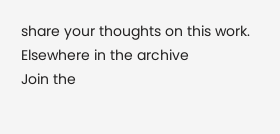share your thoughts on this work.
Elsewhere in the archive
Join the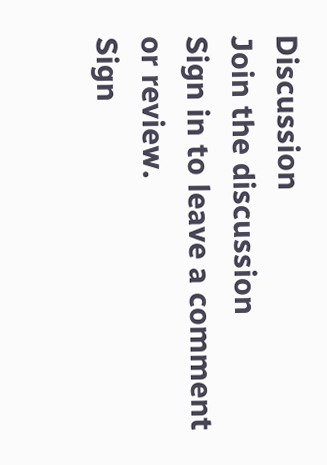Discussion
Join the discussion
Sign in to leave a comment or review.
Sign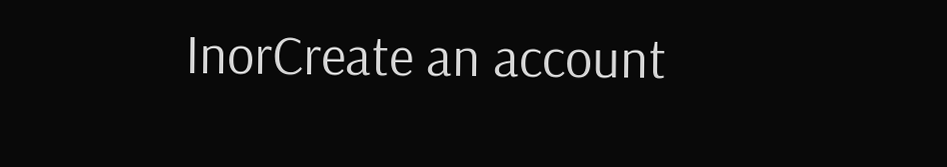InorCreate an account